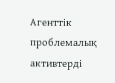Агенттік проблемалық активтерді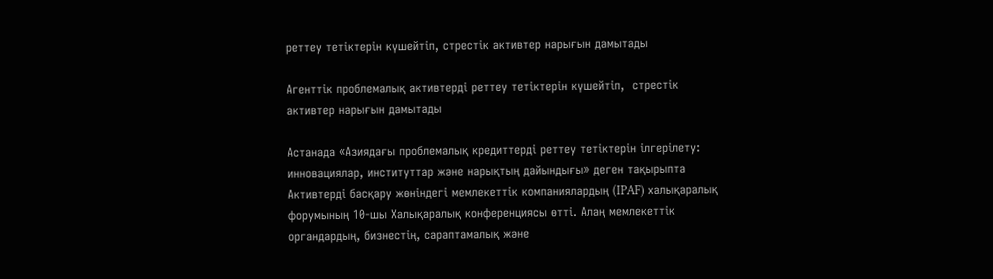реттеу тетіктерін күшейтіп, стрестік активтер нарығын дамытады

Агенттік проблемалық активтерді реттеу тетіктерін күшейтіп,  стрестік активтер нарығын дамытады

Астанада «Азиядағы проблемалық кредиттерді реттеу тетіктерін ілгерілету: инновациялар, институттар және нарықтың дайындығы» деген тақырыпта Активтерді басқару жөніндегі мемлекеттік компаниялардың (IPAF) халықаралық форумының 10-шы Халықаралық конференциясы өтті. Алаң мемлекеттік органдардың, бизнестің, сараптамалық және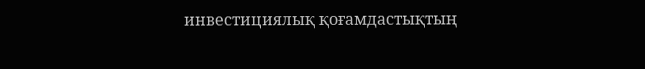инвестициялық қоғамдастықтың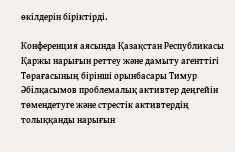өкілдерін біріктірді.

Конференция аясында Қазақстан Республикасы Қаржы нарығын реттеу және дамыту агенттігі Төрағасының бірінші орынбасары Тимур Әбілқасымов проблемалық активтер деңгейін төмендетуге және стрестік активтердің толыққанды нарығын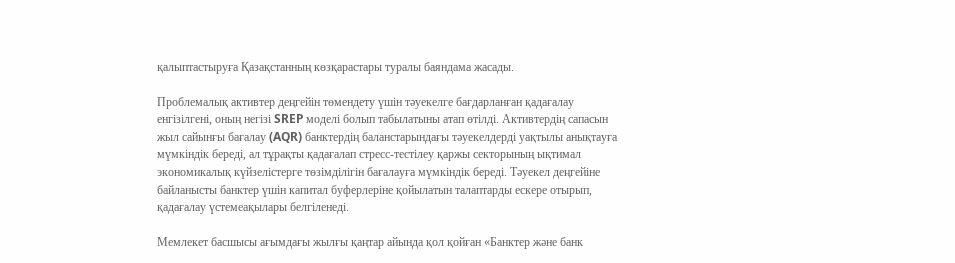қалыптастыруға Қазақстанның көзқарастары туралы баяндама жасады.

Проблемалық активтер деңгейін төмендету үшін тәуекелге бағдарланған қадағалау енгізілгені, оның негізі SREP моделі болып табылатыны атап өтілді. Активтердің сапасын жыл сайынғы бағалау (AQR) банктердің баланстарындағы тәуекелдерді уақтылы анықтауға мүмкіндік береді, ал тұрақты қадағалап стресс-тестілеу қаржы секторының ықтимал экономикалық күйзелістерге төзімділігін бағалауға мүмкіндік береді. Тәуекел деңгейіне байланысты банктер үшін капитал буферлеріне қойылатын талаптарды ескере отырып, қадағалау үстемеақылары белгіленеді.

Мемлекет басшысы ағымдағы жылғы қаңтар айында қол қойған «Банктер және банк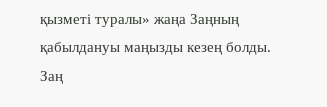қызметі туралы» жаңа Заңның қабылдануы маңызды кезең болды. Заң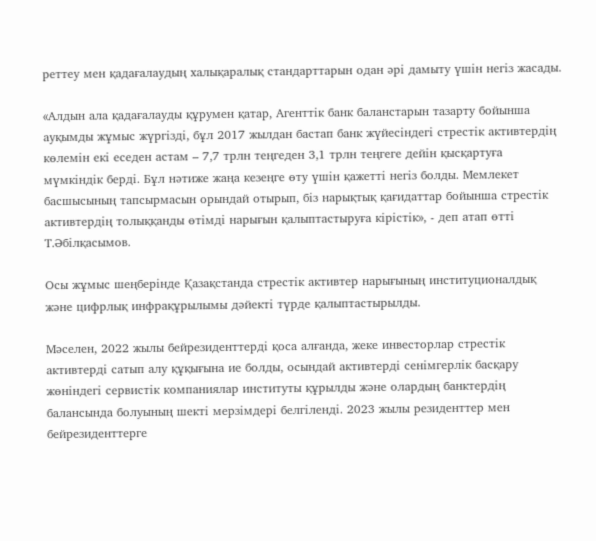реттеу мен қадағалаудың халықаралық стандарттарын одан әрі дамыту үшін негіз жасады.

«Алдын ала қадағалауды құрумен қатар, Агенттік банк баланстарын тазарту бойынша ауқымды жұмыс жүргізді, бұл 2017 жылдан бастап банк жүйесіндегі стрестік активтердің көлемін екі еседен астам – 7,7 трлн теңгеден 3,1 трлн теңгеге дейін қысқартуға мүмкіндік берді. Бұл нәтиже жаңа кезеңге өту үшін қажетті негіз болды. Мемлекет басшысының тапсырмасын орындай отырып, біз нарықтық қағидаттар бойынша стрестік активтердің толыққанды өтімді нарығын қалыптастыруға кірістік», - деп атап өтті Т.Әбілқасымов.

Осы жұмыс шеңберінде Қазақстанда стрестік активтер нарығының институционалдық және цифрлық инфрақұрылымы дәйекті түрде қалыптастырылды.

Мәселен, 2022 жылы бейрезиденттерді қоса алғанда, жеке инвесторлар стрестік активтерді сатып алу құқығына ие болды, осындай активтерді сенімгерлік басқару жөніндегі сервистік компаниялар институты құрылды және олардың банктердің балансында болуының шекті мерзімдері белгіленді. 2023 жылы резиденттер мен бейрезиденттерге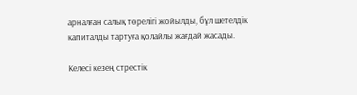арналған салық төрелігі жойылды, бұл шетелдік капиталды тартуға қолайлы жағдай жасады.

Келесі кезең стрестік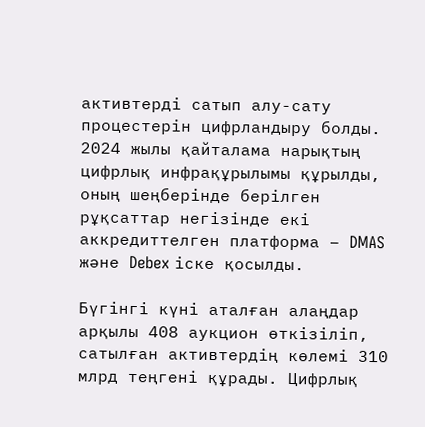активтерді сатып алу-сату процестерін цифрландыру болды. 2024 жылы қайталама нарықтың цифрлық инфрақұрылымы құрылды, оның шеңберінде берілген рұқсаттар негізінде екі аккредиттелген платформа – DMAS және Debex іске қосылды.

Бүгінгі күні аталған алаңдар арқылы 408 аукцион өткізіліп, сатылған активтердің көлемі 310 млрд теңгені құрады. Цифрлық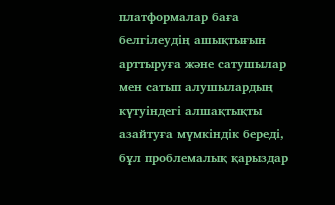платформалар баға белгілеудің ашықтығын арттыруға және сатушылар мен сатып алушылардың күтуіндегі алшақтықты азайтуға мүмкіндік береді, бұл проблемалық қарыздар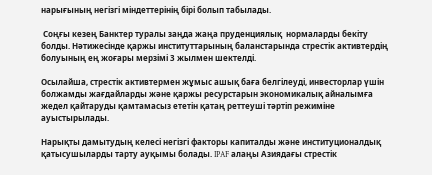нарығының негізгі міндеттерінің бірі болып табылады.

 Соңғы кезең Банктер туралы заңда жаңа пруденциялық  нормаларды бекіту болды. Нәтижесінде қаржы институттарының баланстарында стрестік активтердің болуының ең жоғары мерзімі 3 жылмен шектелді.

Осылайша, стрестік активтермен жұмыс ашық баға белгілеуді, инвесторлар үшін болжамды жағдайларды және қаржы ресурстарын экономикалық айналымға жедел қайтаруды қамтамасыз ететін қатаң реттеуші тәртіп режиміне ауыстырылады.

Нарықты дамытудың келесі негізгі факторы капиталды және институционалдық қатысушыларды тарту ауқымы болады. IPAF алаңы Азиядағы стрестік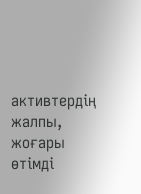активтердің жалпы, жоғары өтімді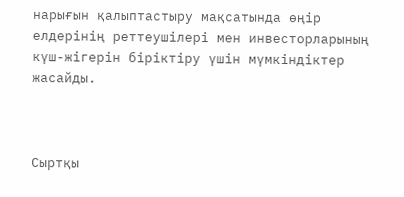нарығын қалыптастыру мақсатында өңір елдерінің реттеушілері мен инвесторларының күш-жігерін біріктіру үшін мүмкіндіктер жасайды.



Сыртқы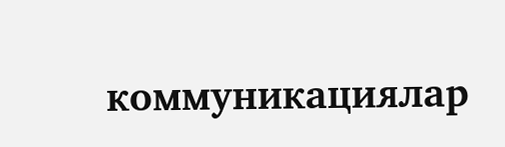коммуникациялар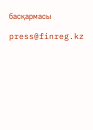басқармасы

press@finreg.kz